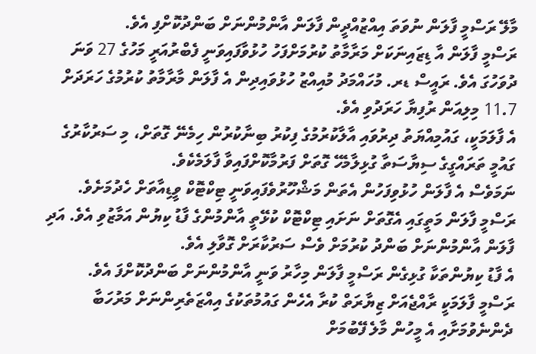މާލޭ ރަސްމީ ފާލަން ނުވަތަ އިއްޒުއްދީން ފާލަން އާންމުންނަށް ބަންދުކޮށްފި އެވެ.
ރަސްމީ ފާލަން އާ ޑިޒައިނަކަށް މަރާމާތު ކުރުމަށްފަހު ހުޅުވާފައިވަނީ ފެބްރުއަރީ މަހުގެ 27 ވަނަ ދުވަހުގަ އެވެ. ރައީސް ޑރ. މުހައްމަދު މުއިއްޒު ހުޅުވައިދިން އެ ފާލަން މާރާމާތު ކުރުމުގެ ހަރަދަށް 11.7 މިލިއަން ރުފިޔާ ހަރަދުވި އެވެ.
އެ ފާލަމަކީ، ގައުމިއްޔަތު ދިރުވައި އާލާކުރުމުގެ ފިކުރު ބިނާކުރުން ހިމެނޭ ގޮތަށް، މި ސަރުކާރުގެ ގައުމީ ތަރައްގީގެ ސިޔާސަތާ ގުޅިލާމެހޭ ގޮތަށް ފަރުމާކޮށްފައިވާ ފާލަމެކެވެ.
ނަމަވެސް އެ ފާލަން ހުޅުވިފަހުން އެތަން މަޝްހޫރުވެފައިވަނީ ޓިކްޓޮކް ވީޑިއާތަށް ހެދުމަށެވެ. ރަސްމީ ފާލަން މަތީގައި އެގޮތަށް ނަށައި ޓިކްޓޮކް ކުޅޭތީ އާންމުންގެ ފާޑު ކިޔުން އަމާޒުވި އެވެ. އަދި ފާލަން އާންމުންނަށް ބަންދު ކުރުމަށް ވެސް ސަރުކާރަށް ގޮވާލި އެވެ.
އެ ފާޑު ކިޔުންތަކާ ގުޅިގެން ރަސްމީ ފާލަން މިހާރު ވަނީ އާންމުންނަށް ބަންދުކޮށްފަ އެވެ.
ރަސްމީ ފާލަމަކީ ރާއްޖެއަށް ޒިޔާރަތް ކުރާ އެހެން ގައުމުތަކުގެ އިއްޒަތެރިންނަށް މަރުހަބާ ދެންނެވުމަށާއި އެ މީހުން މާލެ ފޭބުމަށް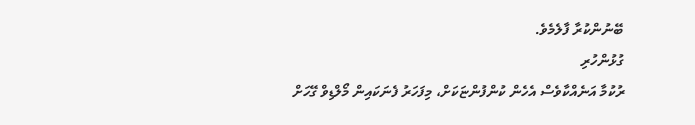ބޭނުންކުރާ ފާލެމެވެ.
ގުޅުންހުރި
ރުކުމާ އަނެއްކާވެސް އެހެން ކުންފުންޏަކަށް، މިފަހަރު ފެނަކައިން މޯލްޑިވް ގޭހަށް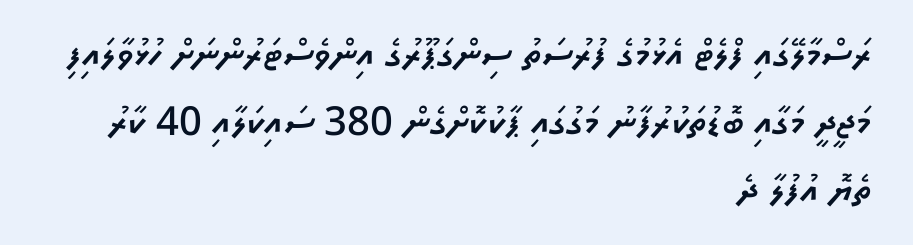ރަސްމާލޭގައި ފްލެޓް އެޅުމުގެ ފުރުސަތު ސިންގަޕޫރުގެ އިންވެސްޓަރުންނަށް ހުޅުވާލައިފި
މަޖީދީ މަގާއި ބޮޑުތަކުރުފާނު މަގުގައި ޕާކުކޮށްގެން 380 ސައިކަލާއި 40 ކާރު
ތެޔޮ އުފުލާ ދެ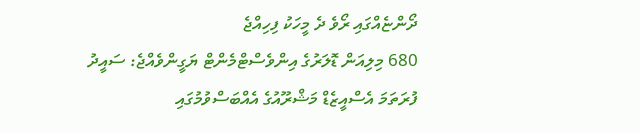ދޯންޏެއްގައި ރޯވެ ދެ މީހަކު ފިހިއްޖެ
680 މިލިއަން ޑޮލަރުގެ އިންވެސްޓްމެންޓް ޔަގީންވެއްޖެ: ސައީދު
ފުރަތަމަ އެސްއީޒެޑް މަޝްރޫއުގެ އެއްބަސްވުމުގައި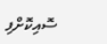ސޮއިކޮށްފި